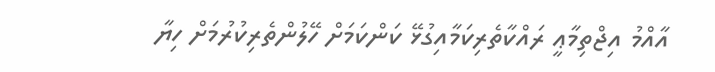އާއްމު އިޖްތިމާޢީ ރައްކާތެރިކަމާއިގުޅޭ ކަންކަމަށް ހޭލުންތެރިކުރުމަށް ހިޔާ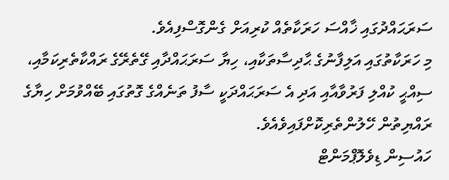ސަރަޙައްދުގައި ޚާއްސަ ހަރަކާތެއް ކުރިއަށް ގެންގޮސްފިއެވެ.
މި ހަރަކާތުގައި އަލިފާނުގެ ޙާދިސާތަކާއި، ހިޔާ ސަރަޙައްދާއި ގޭތެރޭގެ ރައްކާތެރިކަމާއި، ސިއްޙީ ކުއްލި ފަރުވާއާއި އަދި އެ ސަރަޙައްދަކީ ސާފު ތަނެއްގެ ގޮތުގައި ބޭއްވުމަށް ހިޔާގެ ރައްޔިތުން ހޭލުންތެރިކޮށްފައިވެއެވެ.
ހައުސިން ޑިވެލޮޕްމަންޓް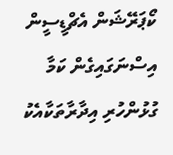ކޯޕަރޭޝަން އެޗްޑީސީން އިސްނަގައިގެން ކަމާ ގުޅުންހުރި އިދާރާތަކާއެކު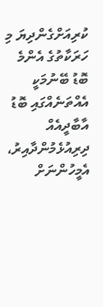ކުރިއަށްގެންދިޔަ މި ހަރަކާތުގެ އެންމެ ބޮޑު ބޭނުމަކީ އެއްތަނެއްގައި ބޮޑު އާބާދީއެއް ދިރިއުޅެމުންދާއިރު، އެމީހުންނަށް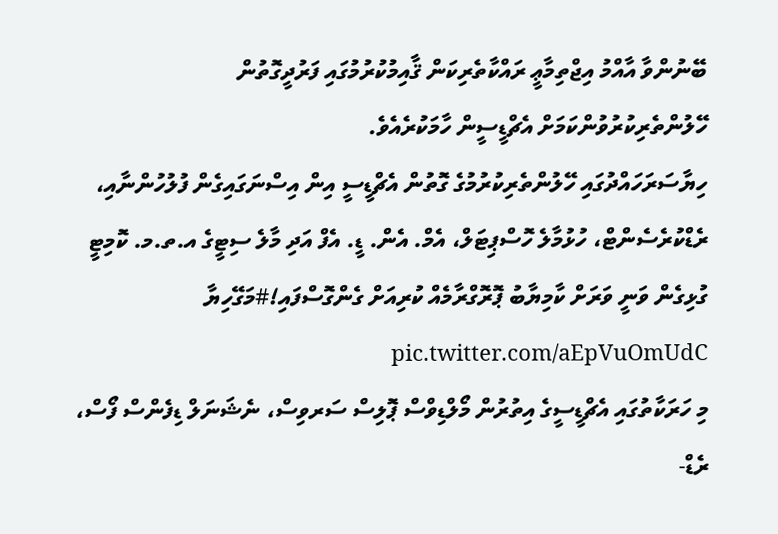ބޭނުންވާ އާއްމު އިޖްތިމާޢީ ރައްކާތެރިކަން ޤާއިމުކުރުމުގައި ފަރުދީގޮތުން ހޭލުންތެރިކުރުވުންކަމަށް އެޗްޑީސީން ހާމަކުރެއެވެ.
ހިޔާސަރަހައްދުގައި ހޭލުންތެރިކުރުމުގެ ގޮތުން އެޗްޑީސީ އިން އިސްނަގައިގެން ފުލުހުންނާއި، ރެޑްކުރެސެންޓް، ހުޅުމާލެ ހޮސްޕިޓަލް، އެމް. އެން. ޑީ. އެފް އަދި މާލެ ސިޓީގެ އ.ތ.މ. ކޮމިޓީ ގުޅިގެން ވަނީ ވަރަށް ކާމިޔާބު ޕޮރޮގްރާމެއް ކުރިއަށް ގެންގޮސްފައި!#މަގޭހިޔާ pic.twitter.com/aEpVuOmUdC
މި ހަރަކާތުގައި އެޗްޑީސީގެ އިތުރުން މޯލްޑިވްސް ޕޮލިސް ސަރވިސް، ނެޝަނަލް ޑިފެންސް ފޯސް، ރެޑް-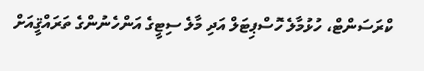ކްރަސަންޓް، ހުޅުމާލެ ހޮސްޕިޓަލް އަދި މާލެ ސިޓީގެ އަންހެނުންގެ ތަރައްޤީއަށް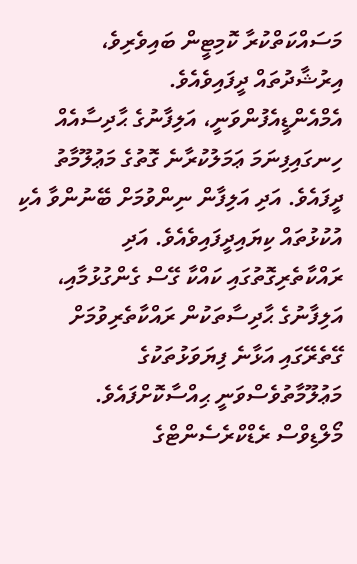މަސައްކަތްކުރާ ކޮމިޓީން ބައިވެރިވެ، އިރުޝާދުތައް ދީފައިވެއެވެ.
އެމްއެންޑީއެފުންވަނީ، އަލިފާނުގެ ޙާދިސާއެއް ހިނގައިފިނަމަ ޢަމަލުކުރާނެ ގޮތުގެ މަޢުލޫމާތު ދީފައެވެ. އަދި އަލިފާން ނިންވުމަށް ބޭނުންވާ އެކި އުކުޅުތައް ކިޔައިދީފައިވެއެވެ. އަދި ރައްކާތެރިގޮތުގައި ކައްކާ ގޭސް ގެންގުޅުމާއި، އަލިފާނުގެ ޙާދިސާތަކުން ރައްކާތެރިވުމަށް ގޭތެރޭގައި އަޅާނެ ފިޔަވަޅުތަކުގެ މަޢުލޫމާތުވެސްވަނީ ޙިއްސާކޮށްފައެވެ.
މޯލްޑިވްސް ރެޑްކްރެސެންޓްގެ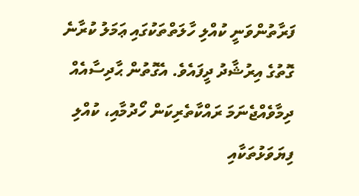ފަރާތުންވަނީ ކުއްލި ހާލަތްތަކުގައި ޢަމަލު ކުރާނެ ގޮތުގެ އިރުޝާދު ދީފައެވެ. އެގޮތުން ޙާދިސާއެއް ދިމާވެއްޖެނަމަ ރައްކާތެރިކަން ހޯދުމާއި، ކުއްލި ފިޔަވަޅުތަކާއި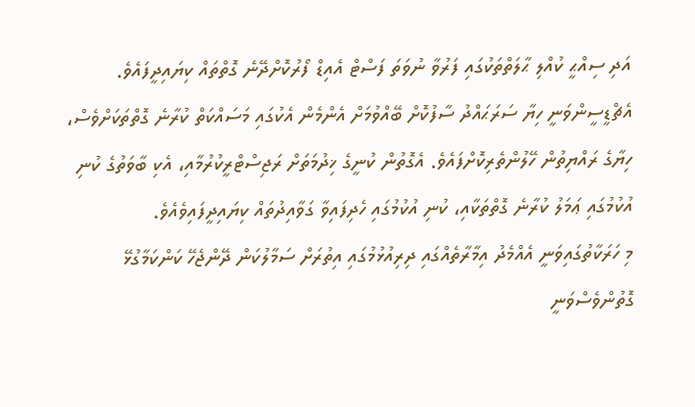އަދި ސިއްޙީ ކުއްލި ޙާލަތްތަކުގައި ފަރުވާ ނުވަތަ ފަސްޓް އެއިޑް ފޯރުކޮށްދޭނެ ގޮތްތައް ކިޔައިދީފައެވެ.
އެޗްޑީސީންވަނީ ހިޔާ ސަރަޙައްދު ސާފުކޮށް ބޭއްވުމަށް އެންމެން އެކުގައި މަސައްކަތް ކުރާނެ ގޮތްތަކަށްވެސް، ހިޔާގެ ރައްޔިތުން ހޭލުންތެރިކޮށްފައެވެ. އެގޮތުން ކުނީގެ ޚިދުމަތަށް ރަޖިސްޓްރީކުރުމާއި، އެކި ބާވަތުގެ ކުނި އުކުމުގައި ޢަމަލު ކުރާނެ ގޮތްތަކާއި، ކުނި އުކުމުގައި ހެދިފައިވާ ގަވާއިދުތައް ކިޔައިދީފައިވެއެވެ.
މި ހަރަކާތުގައިވަނީ އެއްމެދު އިމާރާތެއްގައި ދިރިއުޅުމުގައި އިތުރަށް ސަމާލުކަން ދޭންޖެހޭ ކަންކަމާގުޅޭ ގޮތުންވެސްވަނީ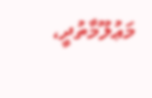މަޢުލޫމާތުދީ،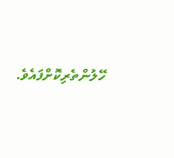ހޭލުންތެރިކޮށްފައެވެ.